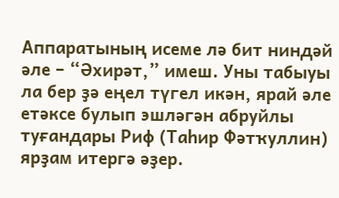Аппаратының исеме лә бит ниндәй әле – “Әхирәт,” имеш. Уны табыуы ла бер ҙә еңел түгел икән, ярай әле етәксе булып эшләгән абруйлы туғандары Риф (Таһир Фәтҡуллин) ярҙам итергә әҙер.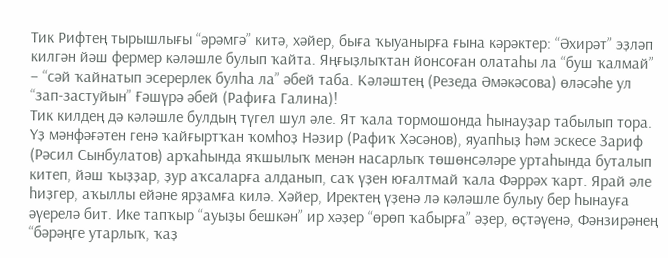Тик Рифтең тырышлығы “әрәмгә” китә, хәйер, быға ҡыуанырға ғына кәрәктер: “Әхирәт” эҙләп килгән йәш фермер кәләшле булып ҡайта. Яңғыҙлыҡтан йонсоған олатаһы ла “буш ҡалмай” – “сәй ҡайнатып эсерерлек булһа ла” әбей таба. Кәләштең (Резеда Әмәкәсова) өләсәһе ул “зап-застуйын” Ғәшүрә әбей (Рафиға Галина)!
Тик килдең дә кәләшле булдың түгел шул әле. Ят ҡала тормошонда һынауҙар табылып тора. Үҙ мәнфәғәтен генә ҡайғыртҡан ҡомһоҙ Нәзир (Рафиҡ Хәсәнов), яуапһыҙ һәм эскесе Зариф (Рәсил Сынбулатов) арҡаһында яҡшылыҡ менән насарлыҡ төшөнсәләре уртаһында буталып китеп, йәш ҡыҙҙар, ҙур аҡсаларға алданып, саҡ үҙен юғалтмай ҡала Фәррәх ҡарт. Ярай әле һиҙгер, аҡыллы ейәне ярҙамға килә. Хәйер, Иректең үҙенә лә кәләшле булыу бер һынауға әүерелә бит. Ике тапҡыр “ауыҙы бешкән” ир хәҙер “өрөп ҡабырға” әҙер, өҫтәүенә, Фәнзирәнең “бәрәңге утарлыҡ, ҡаҙ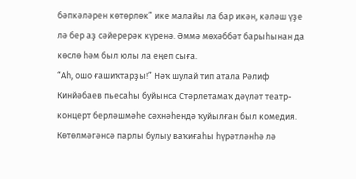бәпкәләрен көтөрлөк” ике малайы ла бар икән, кәләш үҙе лә бер аҙ сәйерерәк күренә. Әммә мөхәббәт барыһынан да көслө һәм был юлы ла еңеп сыға.
“Аһ, ошо ғашиҡтарҙы!” Нәҡ шулай тип атала Рәлиф Кинйәбаев пьесаһы буйынса Стәрлетамаҡ дәүләт театр-концерт берләшмәһе сәхнәһендә ҡуйылған был комедия. Көтөлмәгәнсә парлы булыу ваҡиғаһы һүрәтләнһә лә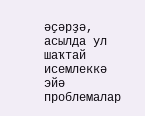әҫәрҙә, асылда ул шаҡтай исемлеккә эйә проблемалар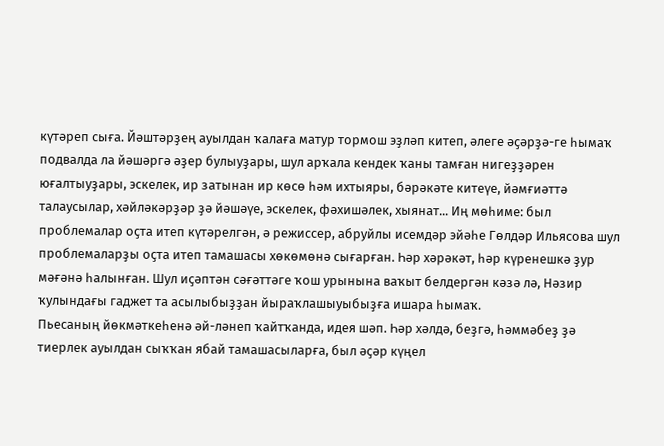күтәреп сыға. Йәштәрҙең ауылдан ҡалаға матур тормош эҙләп китеп, әлеге әҫәрҙә-ге һымаҡ подвалда ла йәшәргә әҙер булыуҙары, шул арҡала кендек ҡаны тамған нигеҙҙәрен юғалтыуҙары, эскелек, ир затынан ир көсө һәм ихтыяры, бәрәкәте китеүе, йәмғиәттә талаусылар, хәйләкәрҙәр ҙә йәшәүе, эскелек, фәхишәлек, хыянат... Иң мөһиме: был проблемалар оҫта итеп күтәрелгән, ә режиссер, абруйлы исемдәр эйәһе Гөлдәр Ильясова шул проблемаларҙы оҫта итеп тамашасы хөкөмөнә сығарған. Һәр хәрәкәт, һәр күренешкә ҙур мәғәнә һалынған. Шул иҫәптән сәғәттәге ҡош урынына ваҡыт белдергән кәзә лә, Нәзир ҡулындағы гаджет та асылыбыҙҙан йыраҡлашыуыбыҙға ишара һымаҡ.
Пьесаның йөкмәткеһенә әй-ләнеп ҡайтҡанда, идея шәп. Һәр хәлдә, беҙгә, һәммәбеҙ ҙә тиерлек ауылдан сыҡҡан ябай тамашасыларға, был әҫәр күңел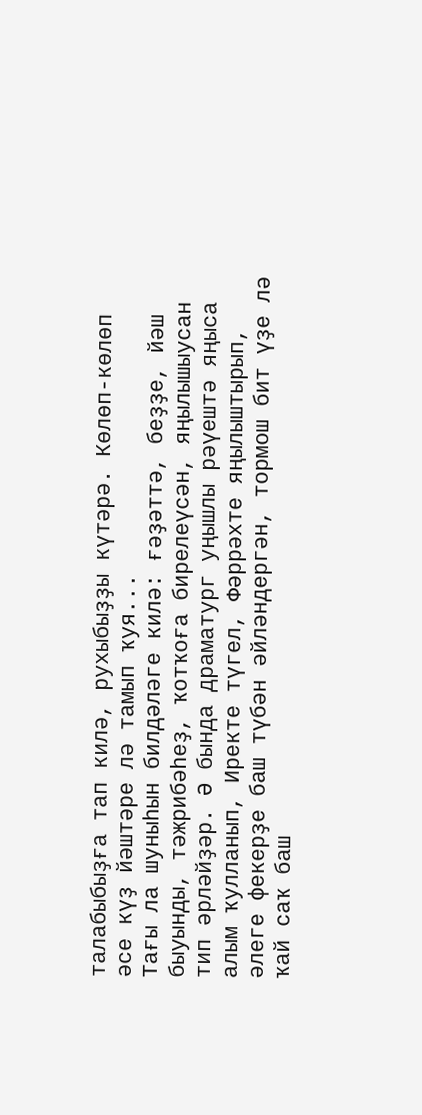талабыбыҙға тап килә, рухыбыҙҙы күтәрә. Көлөп-көлөп әсе күҙ йәштәре лә тамып ҡуя...
Тағы ла шуныһын билдәләге килә: ғәҙәттә, беҙҙе, йәш быуынды, тәжрибәһеҙ, ҡотҡоға бирелеүсән, яңылышыусан тип әрләйҙәр. Ә бында драматург уңышлы рәүештә яңыса алым ҡулланып, Иректе түгел, Фәррәхте яңылыштырып, әлеге фекерҙе баш түбән әйләндергән, тормош бит үҙе лә ҡай саҡ баш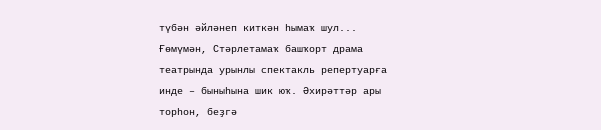түбән әйләнеп киткән һымаҡ шул... Ғөмүмән, Стәрлетамаҡ башҡорт драма театрында урынлы спектакль репертуарға инде – быныһына шик юҡ. Әхирәттәр ары торһон, беҙгә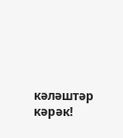кәләштәр кәрәк!